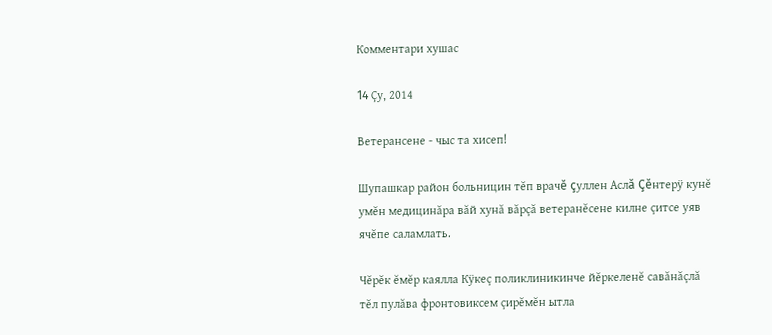Комментари хушас

14 Çу, 2014

Ветерансене - чыс та хисеп!

Шупашкар район больницин тĕп врачĕ çуллен Аслă Çĕнтерÿ кунĕ умĕн медицинăра вăй хунă вăрçă ветеранĕсене килне çитсе уяв ячĕпе саламлать.

Чĕрĕк ĕмĕр каялла Кÿкеç поликлиникинче йĕркеленĕ савăнăçлă тĕл пулăва фронтовиксем çирĕмĕн ытла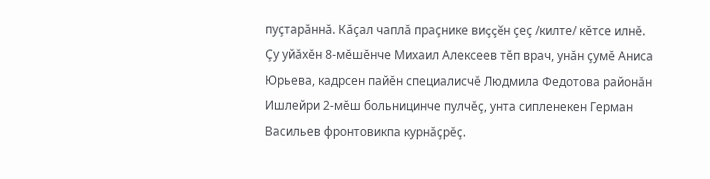пуçтарăннă. Кăçал чаплă праçнике виççĕн çеç /килте/ кĕтсе илнĕ. Çу уйăхĕн 8-мĕшĕнче Михаил Алексеев тĕп врач, унăн çумĕ Аниса Юрьева, кадрсен пайĕн специалисчĕ Людмила Федотова районăн Ишлейри 2-мĕш больницинче пулчĕç, унта сипленекен Герман Васильев фронтовикпа курнăçрĕç.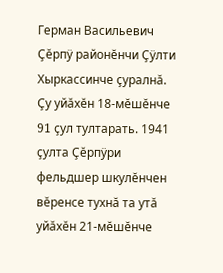Герман Васильевич Çĕрпÿ районĕнчи Çÿлти Хыркассинче çуралнă. Çу уйăхĕн 18-мĕшĕнче 91 çул тултарать. 1941 çулта Çĕрпÿри фельдшер шкулĕнчен вĕренсе тухнă та утă уйăхĕн 21-мĕшĕнче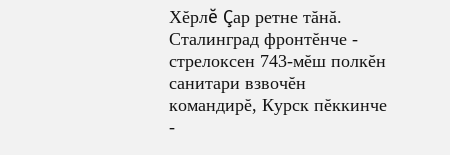Хĕрлĕ Çар ретне тăнă. Сталинград фронтĕнче - стрелоксен 743-мĕш полкĕн санитари взвочĕн командирĕ, Курск пĕккинче -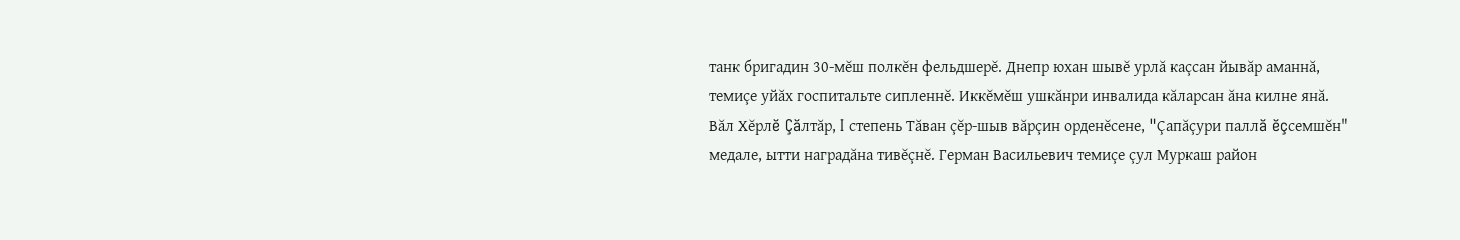танк бригадин 30-мĕш полкĕн фельдшерĕ. Днепр юхан шывĕ урлă каçсан йывăр аманнă, темиçе уйăх госпитальте сипленнĕ. Иккĕмĕш ушкăнри инвалида кăларсан ăна килне янă. Вăл Хĕрлĕ Çăлтăр, I степень Тăван çĕр-шыв вăрçин орденĕсене, "Çапăçури паллă ĕçсемшĕн" медале, ытти наградăна тивĕçнĕ. Герман Васильевич темиçе çул Муркаш район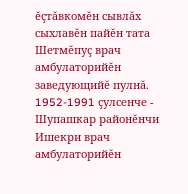ĕçтăвкомĕн сывлăх сыхлавĕн пайĕн тата Шетмĕпуç врач амбулаторийĕн заведующийĕ пулнă. 1952-1991 çулсенче - Шупашкар районĕнчи Ишекри врач амбулаторийĕн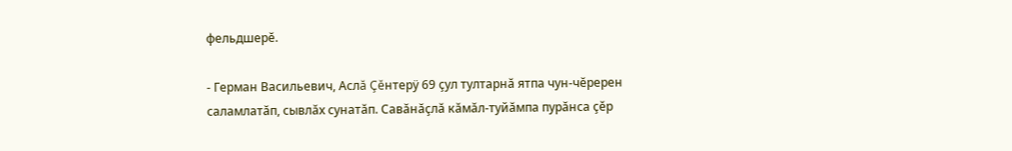фельдшерĕ.

- Герман Васильевич, Аслă Çĕнтерÿ 69 çул тултарнă ятпа чун-чĕререн саламлатăп, сывлăх сунатăп. Савăнăçлă кăмăл-туйăмпа пурăнса çĕр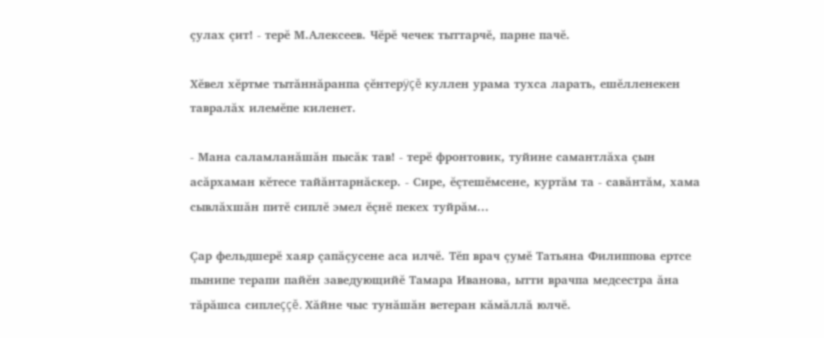çулах çит! - терĕ М.Алексеев. Чĕрĕ чечек тыттарчĕ, парне пачĕ.

Хĕвел хĕртме тытăннăранпа çĕнтерÿçĕ куллен урама тухса ларать, ешĕлленекен тавралăх илемĕпе киленет.

- Мана саламланăшăн пысăк тав! - терĕ фронтовик, туйине самантлăха çын асăрхаман кĕтесе тайăнтарнăскер. - Сире, ĕçтешĕмсене, куртăм та - савăнтăм, хама сывлăхшăн питĕ сиплĕ эмел ĕçнĕ пекех туйрăм...

Çар фельдшерĕ хаяр çапăçусене аса илчĕ. Тĕп врач çумĕ Татьяна Филиппова ертсе пынипе терапи пайĕн заведующийĕ Тамара Иванова, ытти врачпа медсестра ăна тăрăшса сиплеççĕ. Хăйне чыс тунăшăн ветеран кăмăллă юлчĕ.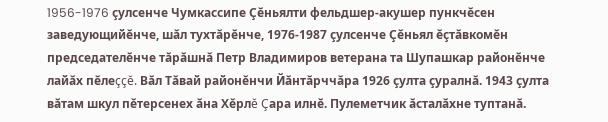1956-1976 çулсенче Чумкассипе Çĕньялти фельдшер-акушер пункчĕсен заведующийĕнче, шăл тухтăрĕнче, 1976-1987 çулсенче Çĕньял ĕçтăвкомĕн председателĕнче тăрăшнă Петр Владимиров ветерана та Шупашкар районĕнче лайăх пĕлеççĕ. Вăл Тăвай районĕнчи Йăнтăрччăра 1926 çулта çуралнă. 1943 çулта вăтам шкул пĕтерсенех ăна Хĕрлĕ Çара илнĕ. Пулеметчик ăсталăхне туптанă.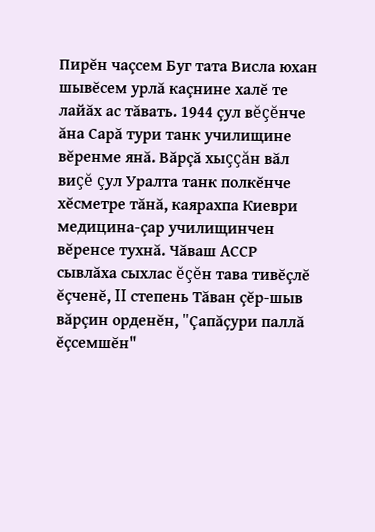Пирĕн чаçсем Буг тата Висла юхан шывĕсем урлă каçнине халĕ те лайăх ас тăвать. 1944 çул вĕçĕнче ăна Сарă тури танк училищине вĕренме янă. Вăрçă хыççăн вăл виçĕ çул Уралта танк полкĕнче хĕсметре тăнă, каярахпа Киеври медицина-çар училищинчен вĕренсе тухнă. Чăваш АССР сывлăха сыхлас ĕçĕн тава тивĕçлĕ ĕçченĕ, II степень Тăван çĕр-шыв вăрçин орденĕн, "Çапăçури паллă ĕçсемшĕн"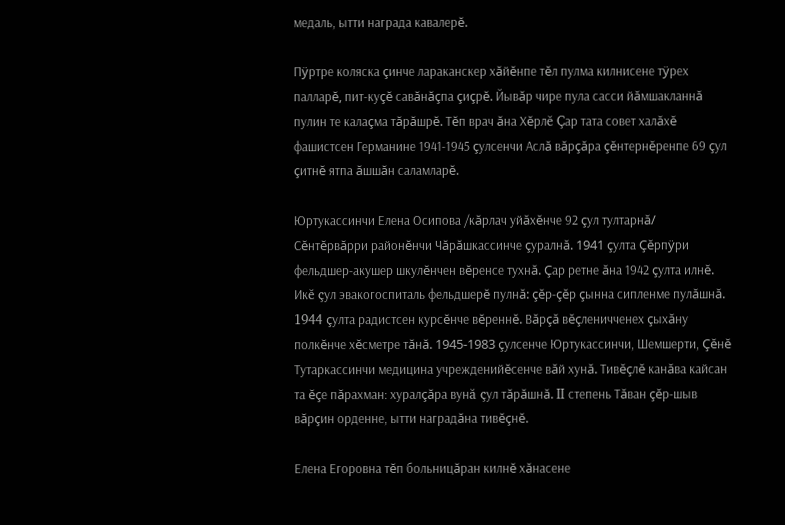медаль, ытти награда кавалерĕ.

Пÿртре коляска çинче лараканскер хăйĕнпе тĕл пулма килнисене тÿрех палларĕ, пит-куçĕ савăнăçпа çиçрĕ. Йывăр чире пула сасси йăмшакланнă пулин те калаçма тăрăшрĕ. Тĕп врач ăна Хĕрлĕ Çар тата совет халăхĕ фашистсен Германине 1941-1945 çулсенчи Аслă вăрçăра çĕнтернĕренпе 69 çул çитнĕ ятпа ăшшăн саламларĕ.

Юртукассинчи Елена Осипова /кăрлач уйăхĕнче 92 çул тултарнă/ Сĕнтĕрвăрри районĕнчи Чăрăшкассинче çуралнă. 1941 çулта Çĕрпÿри фельдшер-акушер шкулĕнчен вĕренсе тухнă. Çар ретне ăна 1942 çулта илнĕ. Икĕ çул эвакогоспиталь фельдшерĕ пулнă: çĕр-çĕр çынна сипленме пулăшнă. 1944 çулта радистсен курсĕнче вĕреннĕ. Вăрçă вĕçленичченех çыхăну полкĕнче хĕсметре тăнă. 1945-1983 çулсенче Юртукассинчи, Шемшерти, Çĕнĕ Тутаркассинчи медицина учрежденийĕсенче вăй хунă. Тивĕçлĕ канăва кайсан та ĕçе пăрахман: хуралçăра вунă çул тăрăшнă. II степень Тăван çĕр-шыв вăрçин орденне, ытти наградăна тивĕçнĕ.

Елена Егоровна тĕп больницăран килнĕ хăнасене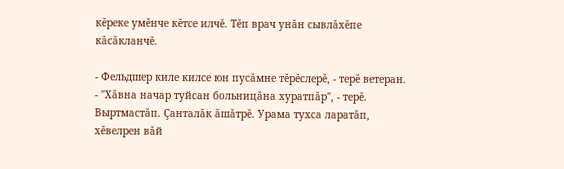кĕреке умĕнче кĕтсе илчĕ. Тĕп врач унăн сывлăхĕпе кăсăкланчĕ.

- Фельдшер киле килсе юн пусăмне тĕрĕслерĕ, - терĕ ветеран. - "Хăвна начар туйсан больницăна хуратпăр", - терĕ. Выртмастăп. Çанталăк ăшăтрĕ. Урама тухса ларатăп, хĕвелрен вăй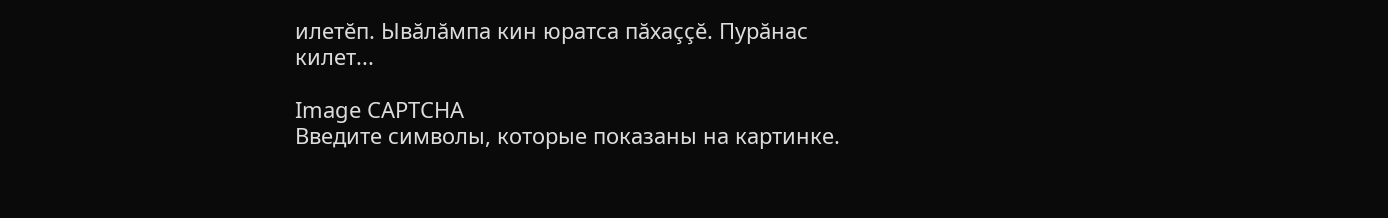илетĕп. Ывăлăмпа кин юратса пăхаççĕ. Пурăнас килет...

Image CAPTCHA
Введите символы, которые показаны на картинке.